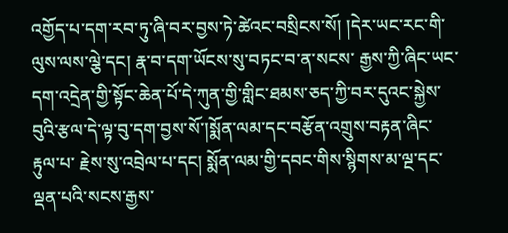འགྱོད་པ་དག་རབ་ཏུ་ཞི་བར་བྱས་ཏེ་ཚེའང་བསྲིངས་སོ། །དེར་ཡང་རང་གི་ལུས་ལས་ལྕེ་དང། རྣ་བ་དག་ཡོངས་སུ་བཏང་བ་ན་སངས་ རྒྱས་ཀྱི་ཞིང་ཡང་དག་འདྲེན་གྱི་སྟོང་ཆེན་པོ་དེ་ཀུན་གྱི་གླིང་ཐམས་ཅད་ཀྱི་བར་དུའང་སྐྱེས་བུའི་རྩལ་དེ་ལྟ་བུ་དག་བྱས་སོ་།སྨོན་ལམ་དང་བརྩོན་འགྲུས་བརྟན་ཞིང་རྟུལ་པ་ རྗེས་སུ་འབྲེལ་པ་དང། སྨོན་ལམ་གྱི་དབང་གིས་སྙིགས་མ་ལྔ་དང་ལྡན་པའི་སངས་རྒྱས་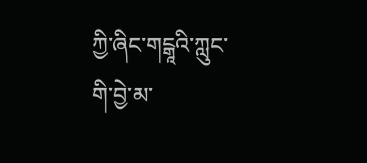ཀྱི་ཞིང་གངྒཱའི་ཀླུང་གི་བྱེ་མ་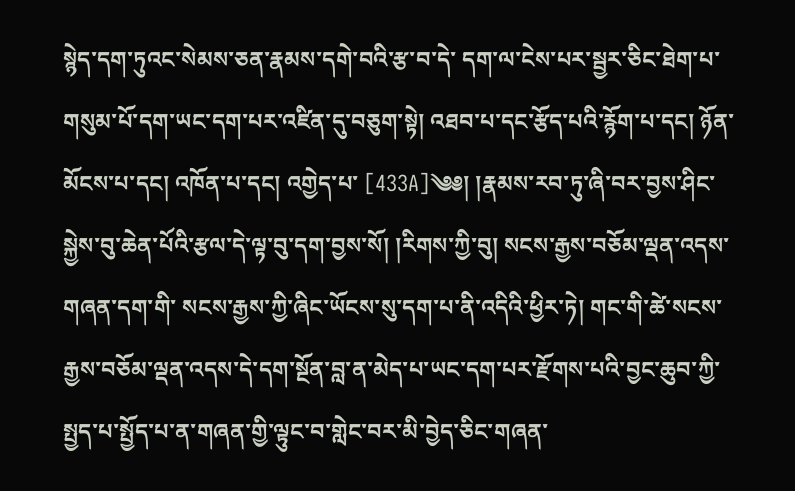སྙེད་དག་ཏུའང་སེམས་ཅན་རྣམས་དགེ་བའི་རྩ་བ་དེ་ དག་ལ་ངེས་པར་སྦྱར་ཅིང་ཐེག་པ་གསུམ་པོ་དག་ཡང་དག་པར་འཛིན་དུ་བཅུག་སྟེ། འཐབ་པ་དང་རྩོད་པའི་རྙོག་པ་དང། ཉོན་མོངས་པ་དང། འཁོན་པ་དང། འགྱེད་པ་ [433A]༄༅། །རྣམས་རབ་ཏུ་ཞི་བར་བྱས་ཤིང་སྐྱེས་བུ་ཆེན་པོའི་རྩལ་དེ་ལྟ་བུ་དག་བྱས་སོ། །རིགས་ཀྱི་བུ། སངས་རྒྱས་བཅོམ་ལྡན་འདས་གཞན་དག་གི་ སངས་རྒྱས་ཀྱི་ཞིང་ཡོངས་སུ་དག་པ་ནི་འདིའི་ཕྱིར་ཏེ། གང་གི་ཚེ་སངས་རྒྱས་བཅོམ་ལྡན་འདས་དེ་དག་སྔོན་བླ་ན་མེད་པ་ཡང་དག་པར་རྫོགས་པའི་བྱང་ཆུབ་ཀྱི་ སྤྱད་པ་སྤྱོད་པ་ན་གཞན་གྱི་ལྟུང་བ་གླེང་བར་མི་བྱེད་ཅིང་གཞན་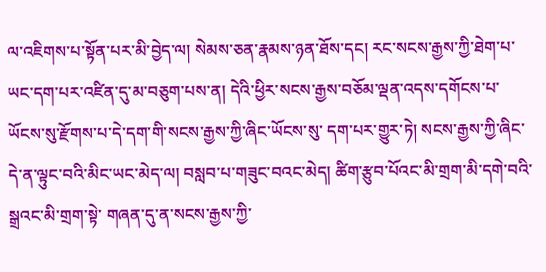ལ་འཇིགས་པ་སྟོན་པར་མི་བྱེད་ལ། སེམས་ཅན་རྣམས་ཉན་ཐོས་དང། རང་སངས་རྒྱས་ཀྱི་ཐེག་པ་ ཡང་དག་པར་འཛིན་དུ་མ་བཅུག་པས་ན། དེའི་ཕྱིར་སངས་རྒྱས་བཅོམ་ལྡན་འདས་དགོངས་པ་ཡོངས་སུ་རྫོགས་པ་དེ་དག་གི་སངས་རྒྱས་ཀྱི་ཞིང་ཡོངས་སུ་ དག་པར་གྱུར་ཏེ། སངས་རྒྱས་ཀྱི་ཞིང་དེ་ན་ལྟུང་བའི་མིང་ཡང་མེད་ལ། བསླབ་པ་གཟུང་བའང་མེད། ཚིག་རྩུབ་པོའང་མི་གྲག་མི་དགེ་བའི་སྒྲའང་མི་གྲག་སྟེ་ གཞན་དུ་ན་སངས་རྒྱས་ཀྱི་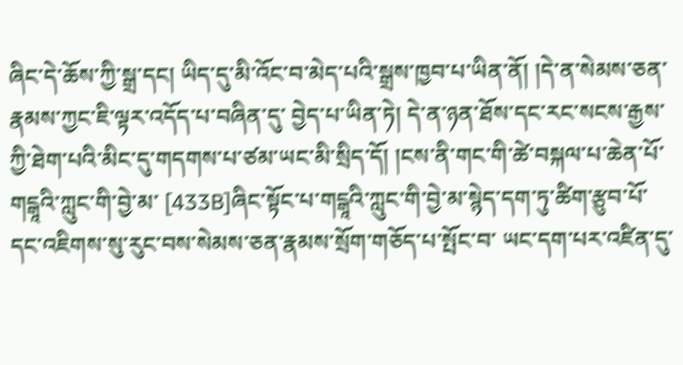ཞིང་དེ་ཆོས་ཀྱི་སྒྲ་དང། ཡིད་དུ་མི་འོང་བ་མེད་པའི་སྒྲས་ཁྱབ་པ་ཡིན་ནོ། །དེ་ན་སེམས་ཅན་རྣམས་ཀྱང་ཇི་ལྟར་འདོད་པ་བཞིན་དུ་ བྱེད་པ་ཡིན་ཏེ། དེ་ན་ཉན་ཐོས་དང་རང་སངས་རྒྱས་ཀྱི་ཐེག་པའི་མིང་དུ་གདགས་པ་ཙམ་ཡང་མི་སྲིད་དོ། །ངས་ནི་གང་གི་ཚེ་བསྐལ་པ་ཆེན་པོ་གངྒཱའི་ཀླུང་གི་བྱེ་མ་ [433B]ཞིང་སྟོང་པ་གངྒཱའི་ཀླུང་གི་བྱེ་མ་སྙེད་དག་ཏུ་ཚིག་རྩུབ་པོ་དང་འཇིགས་སུ་རུང་བས་སེམས་ཅན་རྣམས་སྲོག་གཅོད་པ་སྤོང་བ་ ཡང་དག་པར་འཛིན་དུ་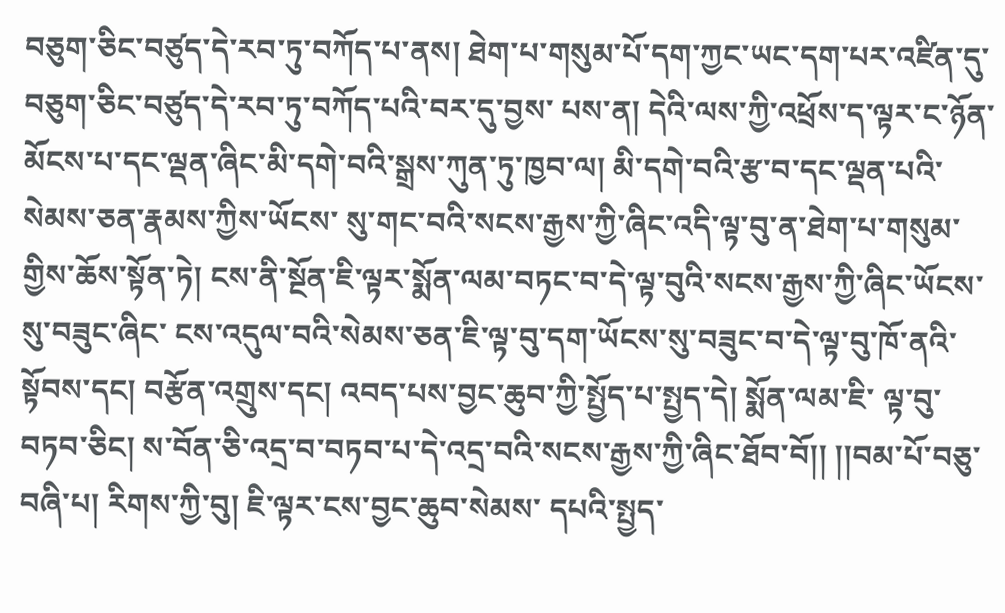བཅུག་ཅིང་བཙུད་དེ་རབ་ཏུ་བཀོད་པ་ནས། ཐེག་པ་གསུམ་པོ་དག་ཀྱང་ཡང་དག་པར་འཛིན་དུ་བཅུག་ཅིང་བཙུད་དེ་རབ་ཏུ་བཀོད་པའི་བར་དུ་བྱས་ པས་ན། དེའི་ལས་ཀྱི་འཕྲོས་ད་ལྟར་ང་ཉོན་མོངས་པ་དང་ལྡན་ཞིང་མི་དགེ་བའི་སྒྲས་ཀུན་ཏུ་ཁྱབ་ལ། མི་དགེ་བའི་རྩ་བ་དང་ལྡན་པའི་སེམས་ཅན་རྣམས་ཀྱིས་ཡོངས་ སུ་གང་བའི་སངས་རྒྱས་ཀྱི་ཞིང་འདི་ལྟ་བུ་ན་ཐེག་པ་གསུམ་གྱིས་ཆོས་སྟོན་ཏེ། ངས་ནི་སྔོན་ཇི་ལྟར་སྨོན་ལམ་བཏང་བ་དེ་ལྟ་བུའི་སངས་རྒྱས་ཀྱི་ཞིང་ཡོངས་སུ་བཟུང་ཞིང་ ངས་འདུལ་བའི་སེམས་ཅན་ཇི་ལྟ་བུ་དག་ཡོངས་སུ་བཟུང་བ་དེ་ལྟ་བུ་ཁོ་ནའི་སྟོབས་དང། བརྩོན་འགྲུས་དང། འབད་པས་བྱང་ཆུབ་ཀྱི་སྤྱོད་པ་སྤྱད་དེ། སྨོན་ལམ་ཇི་ ལྟ་བུ་བཏབ་ཅིང། ས་བོན་ཅི་འདྲ་བ་བཏབ་པ་དེ་འདྲ་བའི་སངས་རྒྱས་ཀྱི་ཞིང་ཐོབ་བོ།། །།བམ་པོ་བཅུ་བཞི་པ། རིགས་ཀྱི་བུ། ཇི་ལྟར་ངས་བྱང་ཆུབ་སེམས་ དཔའི་སྤྱད་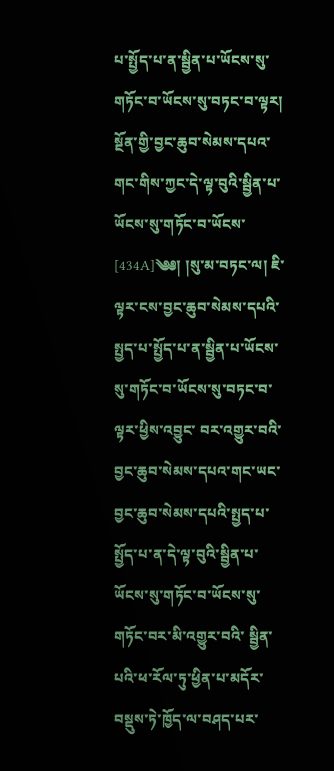པ་སྤྱོད་པ་ན་སྦྱིན་པ་ཡོངས་སུ་གཏོང་བ་ཡོངས་སུ་བཏང་བ་ལྟར། སྔོན་གྱི་བྱང་ཆུབ་སེམས་དཔའ་གང་གིས་ཀྱང་དེ་ལྟ་བུའི་སྦྱིན་པ་ཡོངས་སུ་གཏོང་བ་ཡོངས་ [434A]༄༅། །སུ་མ་བཏང་ལ། ཇི་ལྟར་ངས་བྱང་ཆུབ་སེམས་དཔའི་སྤྱད་པ་སྤྱོད་པ་ན་སྦྱིན་པ་ཡོངས་སུ་གཏོང་བ་ཡོངས་སུ་བཏང་བ་ལྟར་ཕྱིས་འབྱུང་ བར་འགྱུར་བའི་བྱང་ཆུབ་སེམས་དཔའ་གང་ཡང་བྱང་ཆུབ་སེམས་དཔའི་སྤྱད་པ་སྤྱོད་པ་ན་དེ་ལྟ་བུའི་སྦྱིན་པ་ཡོངས་སུ་གཏོང་བ་ཡོངས་སུ་གཏོང་བར་མི་འགྱུར་བའི་ སྦྱིན་པའི་ཕ་རོལ་ཏུ་ཕྱིན་པ་མདོར་བསྡུས་ཏེ་ཁྱོད་ལ་བཤད་པར་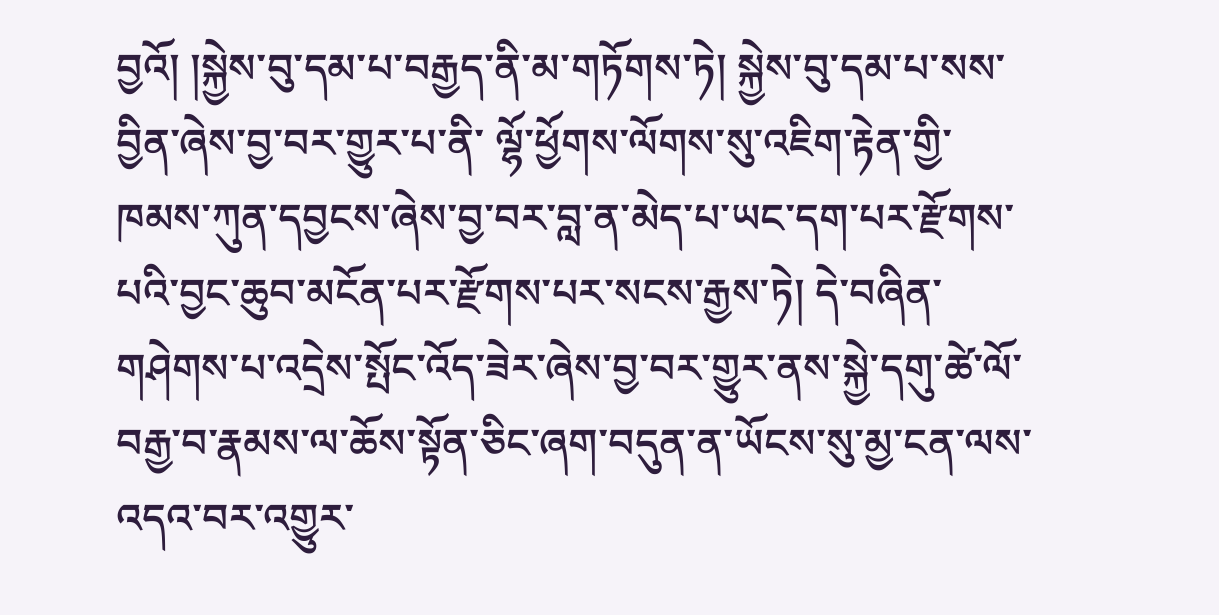བྱའོ། །སྐྱེས་བུ་དམ་པ་བརྒྱད་ནི་མ་གཏོགས་ཏེ། སྐྱེས་བུ་དམ་པ་སས་བྱིན་ཞེས་བྱ་བར་གྱུར་པ་ནི་ ལྷོ་ཕྱོགས་ལོགས་སུ་འཇིག་རྟེན་གྱི་ཁམས་ཀུན་དབྱངས་ཞེས་བྱ་བར་བླ་ན་མེད་པ་ཡང་དག་པར་རྫོགས་པའི་བྱང་ཆུབ་མངོན་པར་རྫོགས་པར་སངས་རྒྱས་ཏེ། དེ་བཞིན་ གཤེགས་པ་འདྲེས་སྤོང་འོད་ཟེར་ཞེས་བྱ་བར་གྱུར་ནས་སྐྱེ་དགུ་ཚེ་ལོ་བརྒྱ་བ་རྣམས་ལ་ཆོས་སྟོན་ཅིང་ཞག་བདུན་ན་ཡོངས་སུ་མྱ་ངན་ལས་འདའ་བར་འགྱུར་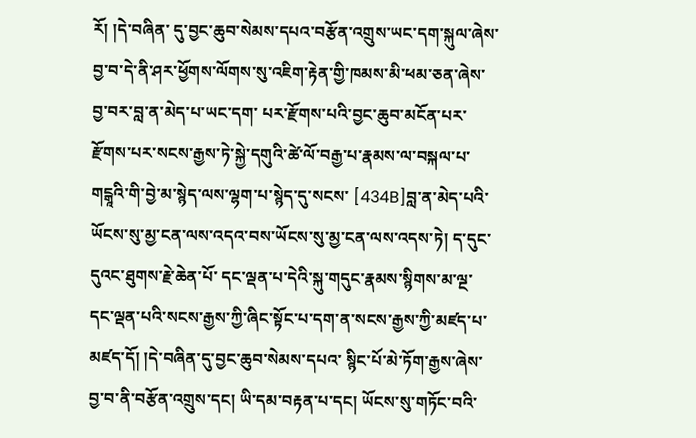རོ། །དེ་བཞིན་ དུ་བྱང་ཆུབ་སེམས་དཔའ་བརྩོན་འགྲུས་ཡང་དག་སྐུལ་ཞེས་བྱ་བ་དེ་ནི་ཤར་ཕྱོགས་ལོགས་སུ་འཇིག་རྟེན་གྱི་ཁམས་མི་ཕམ་ཅན་ཞེས་བྱ་བར་བླ་ན་མེད་པ་ཡང་དག་ པར་རྫོགས་པའི་བྱང་ཆུབ་མངོན་པར་རྫོགས་པར་སངས་རྒྱས་ཏེ་སྐྱེ་དགུའི་ཚེ་ལོ་བརྒྱ་པ་རྣམས་ལ་བསྐལ་པ་གངྒཱའི་གི་བྱེ་མ་སྙེད་ལས་ལྷག་པ་སྙེད་དུ་སངས་ [434B]བླ་ན་མེད་པའི་ཡོངས་སུ་མྱ་ངན་ལས་འདའ་བས་ཡོངས་སུ་མྱ་ངན་ལས་འདས་ཏེ། ད་དུང་དུའང་ཐུགས་རྗེ་ཆེན་པོ་ དང་ལྡན་པ་དེའི་སྐུ་གདུང་རྣམས་སྙིགས་མ་ལྔ་དང་ལྡན་པའི་སངས་རྒྱས་ཀྱི་ཞིང་སྟོང་པ་དག་ན་སངས་རྒྱས་ཀྱི་མཛད་པ་མཛད་དོ། །དེ་བཞིན་དུ་བྱང་ཆུབ་སེམས་དཔའ་ སྙིང་པོ་མེ་ཏོག་རྒྱས་ཞེས་བྱ་བ་ནི་བརྩོན་འགྲུས་དང། ཡི་དམ་བརྟན་པ་དང། ཡོངས་སུ་གཏོང་བའི་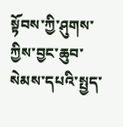སྟོབས་ཀྱི་ཤུགས་ཀྱིས་བྱང་ཆུབ་སེམས་དཔའི་སྤྱད་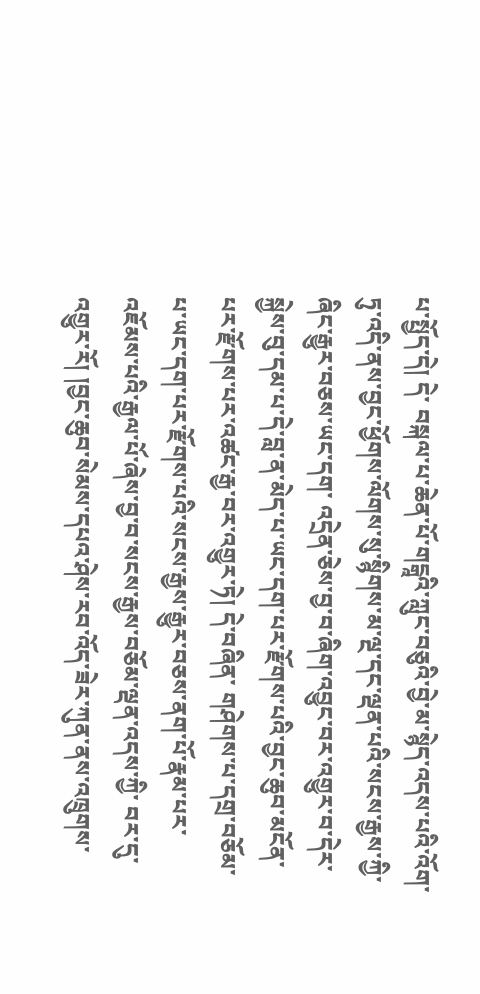པ་སྤྱོད་དེ། དེ་ བསྐལ་པ་ཆེན་པོ་གངྒཱའི་ཀླུང་བཅུའི་བྱེ་མ་སྙེད་འདས་པའི་འོག་ཏུ་འདི་ནས་བྱང་ཕྱོགས་ལོགས་སུ་སྙིགས་མ་ལྔ་དང་ལྡན་པའི་སངས་རྒྱས་ཀྱི་ཞིང་རྒྱུར་བཅས་ཡང་དག་ འདྲེན་ཅེས་བྱ་བ་ཞིག་འབྱུང་བར་འགྱུར་བ་དེར་སྐྱེས་བུ་དམ་པ་དེ་བླ་ན་མེད་པ་ཡང་དག་པར་རྫོགས་པའི་བྱང་ཆུབ་མངོན་པར་རྫོགས་པར་འཚང་རྒྱ་བར་འགྱུར་ཏེ། དེ་བཞིན་ གཤེགས་པ་དགྲ་བཅོམ་པ་ཡང་དག་པར་རྫོགས་པའི་སངས་རྒྱས་རྒྱུར་བཅས་ནག་པོ་རྣམ་པར་འཇོམས་པའི་རྒྱལ་པོ་ཞེས་བྱ་བ་སངས་རྒྱས་བཅོམ་ལྡན་འདས་ཀྱི་ བར་དུ་འགྱུར་རོ། །བྱང་ཆུབ་སེམས་དཔའ་ཤེས་རབ་འོད་ཟེར་ཀུན་ནས་འཁྲུགས་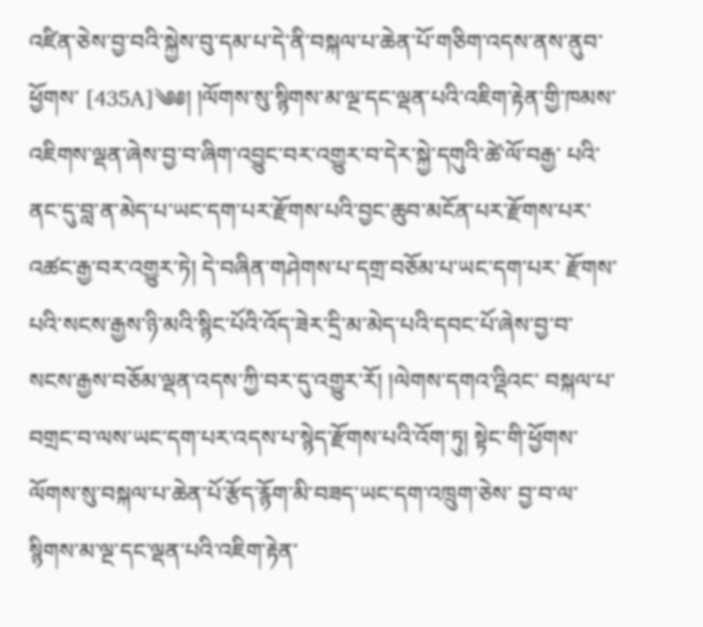འཛིན་ཅེས་བྱ་བའི་སྐྱེས་བུ་དམ་པ་དེ་ནི་བསྐལ་པ་ཆེན་པོ་གཅིག་འདས་ནས་ནུབ་ཕྱོགས་ [435A]༄༅། །ལོགས་སུ་སྙིགས་མ་ལྔ་དང་ལྡན་པའི་འཇིག་རྟེན་གྱི་ཁམས་འཇིགས་ལྡན་ཞེས་བྱ་བ་ཞིག་འབྱུང་བར་འགྱུར་བ་དེར་སྐྱེ་དགུའི་ཚེ་ལོ་བརྒྱ་ པའི་ནང་དུ་བླ་ན་མེད་པ་ཡང་དག་པར་རྫོགས་པའི་བྱང་ཆུབ་མངོན་པར་རྫོགས་པར་འཚང་རྒྱ་བར་འགྱུར་ཏེ། དེ་བཞིན་གཤེགས་པ་དགྲ་བཅོམ་པ་ཡང་དག་པར་ རྫོགས་པའི་སངས་རྒྱས་ཉི་མའི་སྙིང་པོའི་འོད་ཟེར་དྲི་མ་མེད་པའི་དབང་པོ་ཞེས་བྱ་བ་སངས་རྒྱས་བཅོམ་ལྡན་འདས་ཀྱི་བར་དུ་འགྱུར་རོ། །ལེགས་དགའ་འྡིའང་ བསྐལ་པ་བགྲང་བ་ལས་ཡང་དག་པར་འདས་པ་སྙེད་རྫོགས་པའི་འོག་ཏུ། སྟེང་གི་ཕྱོགས་ལོགས་སུ་བསྐལ་པ་ཆེན་པོ་རྩོད་རྙོག་མི་བཟད་ཡང་དག་འཁྲུག་ཅེས་ བྱ་བ་ལ་སྙིགས་མ་ལྔ་དང་ལྡན་པའི་འཇིག་རྟེན་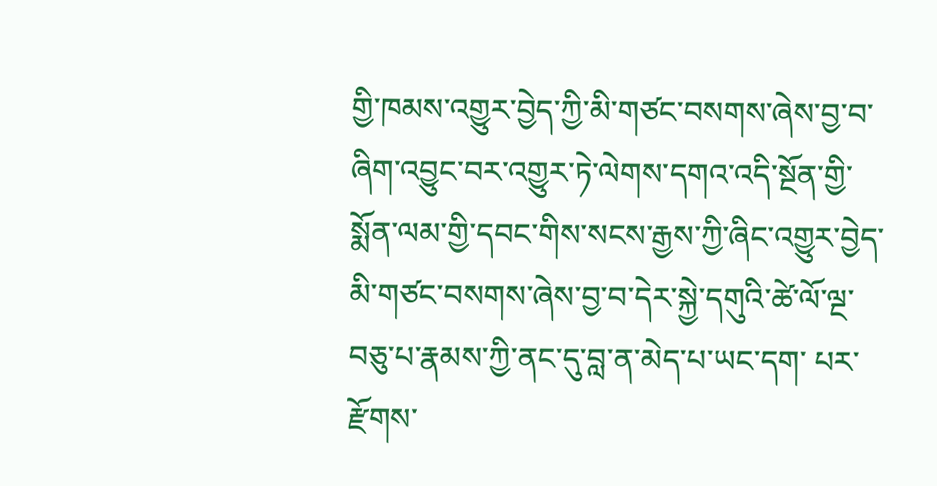གྱི་ཁམས་འགྱུར་བྱེད་ཀྱི་མི་གཙང་བསགས་ཞེས་བྱ་བ་ཞིག་འབྱུང་བར་འགྱུར་ཏེ་ལེགས་དགའ་འདི་སྔོན་གྱི་ སྨོན་ལམ་གྱི་དབང་གིས་སངས་རྒྱས་ཀྱི་ཞིང་འགྱུར་བྱེད་མི་གཙང་བསགས་ཞེས་བྱ་བ་དེར་སྐྱེ་དགུའི་ཚེ་ལོ་ལྔ་བཅུ་པ་རྣམས་ཀྱི་ནང་དུ་བླ་ན་མེད་པ་ཡང་དག་ པར་རྫོགས་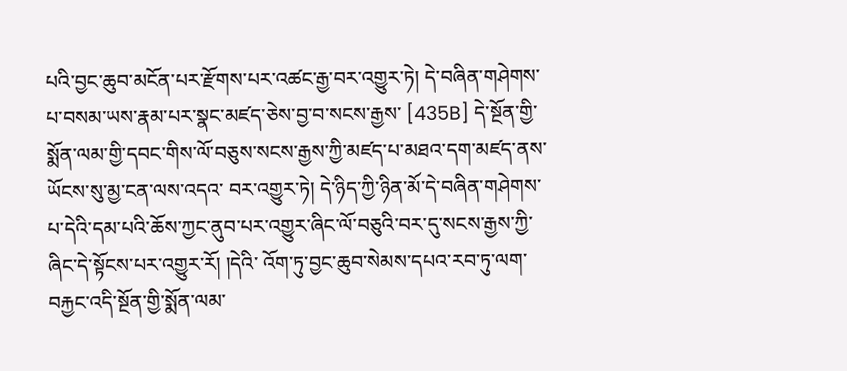པའི་བྱང་ཆུབ་མངོན་པར་རྫོགས་པར་འཚང་རྒྱ་བར་འགྱུར་ཏེ། དེ་བཞིན་གཤེགས་པ་བསམ་ཡས་རྣམ་པར་སྣང་མཛད་ཅེས་བྱ་བ་སངས་རྒྱས་ [435B] དེ་སྔོན་གྱི་སྨོན་ལམ་གྱི་དབང་གིས་ལོ་བཅུས་སངས་རྒྱས་ཀྱི་མཛད་པ་མཐའ་དག་མཛད་ནས་ཡོངས་སུ་མྱ་ངན་ལས་འདའ་ བར་འགྱུར་ཏེ། དེ་ཉིད་ཀྱི་ཉིན་མོ་དེ་བཞིན་གཤེགས་པ་དེའི་དམ་པའི་ཆོས་ཀྱང་ནུབ་པར་འགྱུར་ཞིང་ལོ་བཅུའི་བར་དུ་སངས་རྒྱས་ཀྱི་ཞིང་དེ་སྟོངས་པར་འགྱུར་རོ། །དེའི་ འོག་ཏུ་བྱང་ཆུབ་སེམས་དཔའ་རབ་ཏུ་ལག་བརྐྱང་འདི་སྔོན་གྱི་སྨོན་ལམ་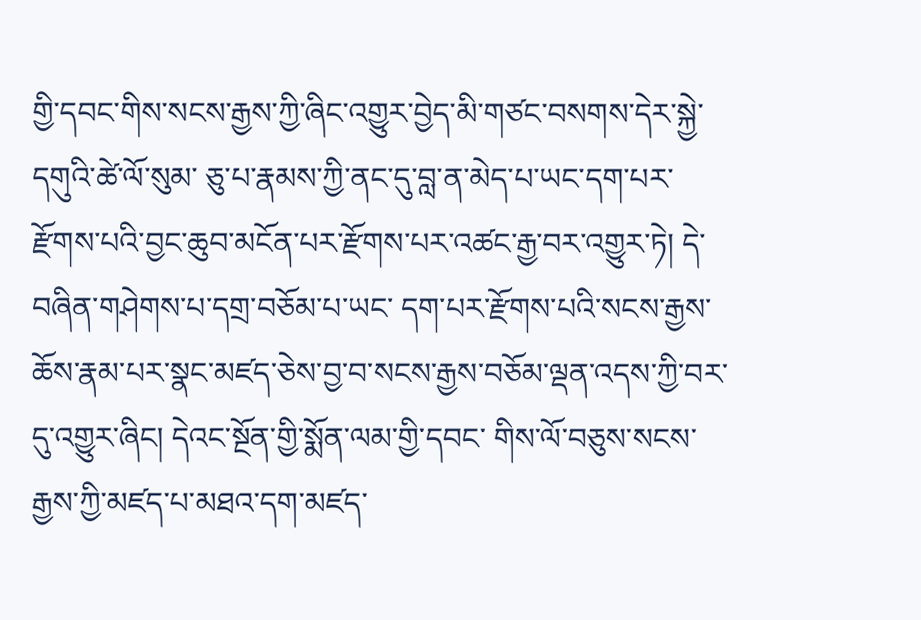གྱི་དབང་གིས་སངས་རྒྱས་ཀྱི་ཞིང་འགྱུར་བྱེད་མི་གཙང་བསགས་དེར་སྐྱེ་དགུའི་ཚེ་ལོ་སུམ་ ཅུ་པ་རྣམས་ཀྱི་ནང་དུ་བླ་ན་མེད་པ་ཡང་དག་པར་རྫོགས་པའི་བྱང་ཆུབ་མངོན་པར་རྫོགས་པར་འཚང་རྒྱ་བར་འགྱུར་ཏེ། དེ་བཞིན་གཤེགས་པ་དགྲ་བཅོམ་པ་ཡང་ དག་པར་རྫོགས་པའི་སངས་རྒྱས་ཆོས་རྣམ་པར་སྣང་མཛད་ཅེས་བྱ་བ་སངས་རྒྱས་བཅོམ་ལྡན་འདས་ཀྱི་བར་དུ་འགྱུར་ཞིང། དེའང་སྔོན་གྱི་སྨོན་ལམ་གྱི་དབང་ གིས་ལོ་བཅུས་སངས་རྒྱས་ཀྱི་མཛད་པ་མཐའ་དག་མཛད་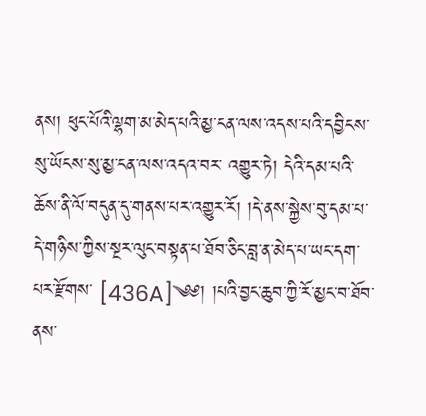ནས། ཕུང་པོའི་ལྷག་མ་མེད་པའི་མྱ་ངན་ལས་འདས་པའི་དབྱིངས་སུ་ཡོངས་སུ་མྱ་ངན་ལས་འདའ་བར་ འགྱུར་ཏེ། དེའི་དམ་པའི་ཆོས་ནི་ལོ་བདུན་དུ་གནས་པར་འགྱུར་རོ། །དེ་ནས་སྐྱེས་བུ་དམ་པ་དེ་གཉིས་ཀྱིས་སྔར་ལུང་བསྟན་པ་ཐོབ་ཅིང་བླ་ན་མེད་པ་ཡང་དག་པར་རྫོགས་ [436A]༄༅། །པའི་བྱང་ཆུབ་ཀྱི་རོ་མྱང་བ་ཐོབ་ནས་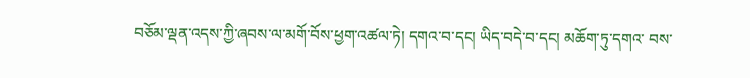བཅོམ་ལྡན་འདས་ཀྱི་ཞབས་ལ་མགོ་བོས་ཕྱག་འཚལ་ཏེ། དགའ་བ་དང། ཡིད་བདེ་བ་དང། མཆོག་ཏུ་དགའ་ བས་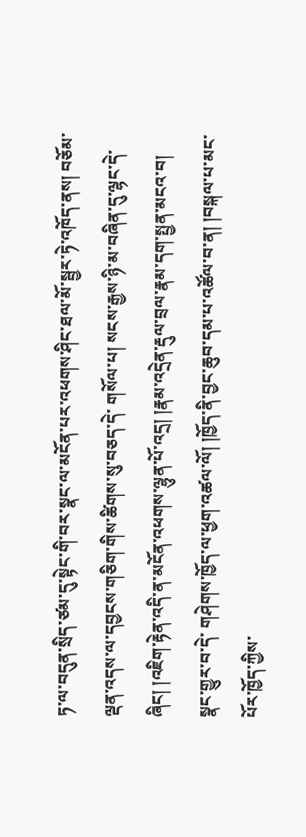ཏ་ལ་བདུན་སྲིད་ཙམ་དུ་སྟེང་གི་བར་སྣང་ལ་མངོན་པར་འཕགས་ཤིང་ཐལ་མོ་སྦྱར་ཏེ་འཁོད་ནས། བཅོམ་ལྡན་འདས་ལ་དབྱངས་གཅིག་གིས་ཚིགས་སུ་བཅད་དེ་ གསོལ་པ། སངས་རྒྱས་ཉི་མ་བཞིན་དུ་ལྷང་དེ་ཞིང། །འཇིག་རྟེན་འདི་ན་མངོན་འཕགས་ལྷུན་པོ་འདྲ། །རྣམ་འདྲེན་རྡུལ་བྲལ་རྣམ་དག་སྤྱན་མངའ་བ། སྣང་གྱུར་བ་དེ་ གཤེགས་ཁྱོད་ལ་ཕྱག་འཚལ་ལོ། །ཁྱོད་ནི་བྱང་ཆུབ་དམ་པ་འཚོལ་བ་ན། །བསྐལ་པ་མང་པོར་ཁྱོད་ཀྱིས་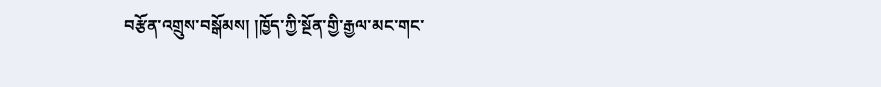བརྩོན་འགྲུས་བསྒོམས། །ཁྱོད་ཀྱི་སྔོན་གྱི་རྒྱལ་མང་གང་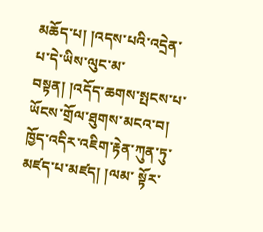མཆོད་པ། །འདས་པའི་འདྲེན་པ་དེ་ཡིས་ལུང་མ་བསྟན། །འདོད་ཆགས་སྤངས་པ་ཡོངས་གྲོལ་ཐུགས་མངའ་བ། ཁྱོད་འདིར་འཇིག་རྟེན་ཀུན་ཏུ་མཛད་པ་མཛད། །ལམ་ སྟོར་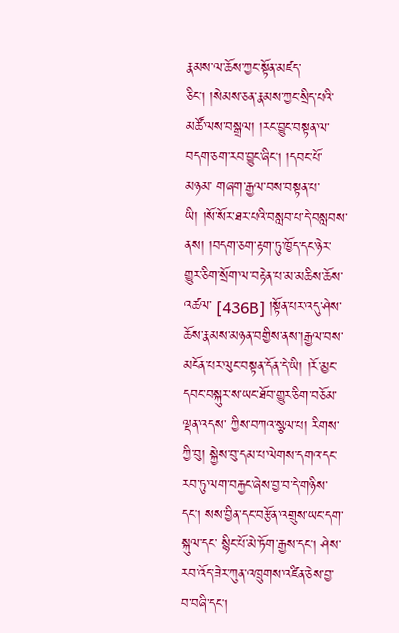རྣམས་ལ་ཆོས་ཀྱང་སྟོན་མཛད་ཅིང། །སེམས་ཅན་རྣམས་ཀྱང་སྲིད་པའི་མཚོ་ལས་བསྒྲལ། །རང་བྱུང་བསྟན་ལ་བདག་ཅག་རབ་བྱུང་ཞིང། །དབང་པོ་མཉམ་ གཞག་རྒྱལ་བས་བསྟན་པ་ཡི། །སོ་སོར་ཐར་པའི་བསླབ་པ་དེ་བསླབས་ནས། །བདག་ཅག་རྟག་ཏུ་ཁྱོད་དང་ཉེར་གྱུར་ཅིག་སྲོག་ལ་བརྟེན་པ་མ་མཆིས་ཆོས་འཚལ་ [436B] །སྟོན་པར་འདུ་ཤེས་ཆོས་རྣམས་མཉན་བགྱིས་ནས་།རྒྱལ་བས་མངོན་པར་ལུང་བསྟན་དོན་དེ་ཡི། །རོ་མྱང་དབང་བསྐུར་ས་ཡང་ཐོབ་གྱུར་ཅིག་བཅོམ་ལྡན་འདས་ ཀྱིས་བཀའ་སྩལ་པ། རིགས་ཀྱི་བུ། སྐྱེས་བུ་དམ་པ་ལེགས་དགའ་དང་རབ་ཏུ་ལག་བརྐྱང་ཞེས་བྱ་བ་དེ་གཉིས་དང། སས་བྱིན་དང་བརྩོན་འགྲུས་ཡང་དག་སྐུལ་དང་ སྙིང་པོ་མེ་ཏོག་རྒྱས་དང། ཤེས་རབ་འོད་ཟེར་ཀུན་འཁྲུགས་འཛིན་ཅེས་བྱ་བ་བཞི་དང།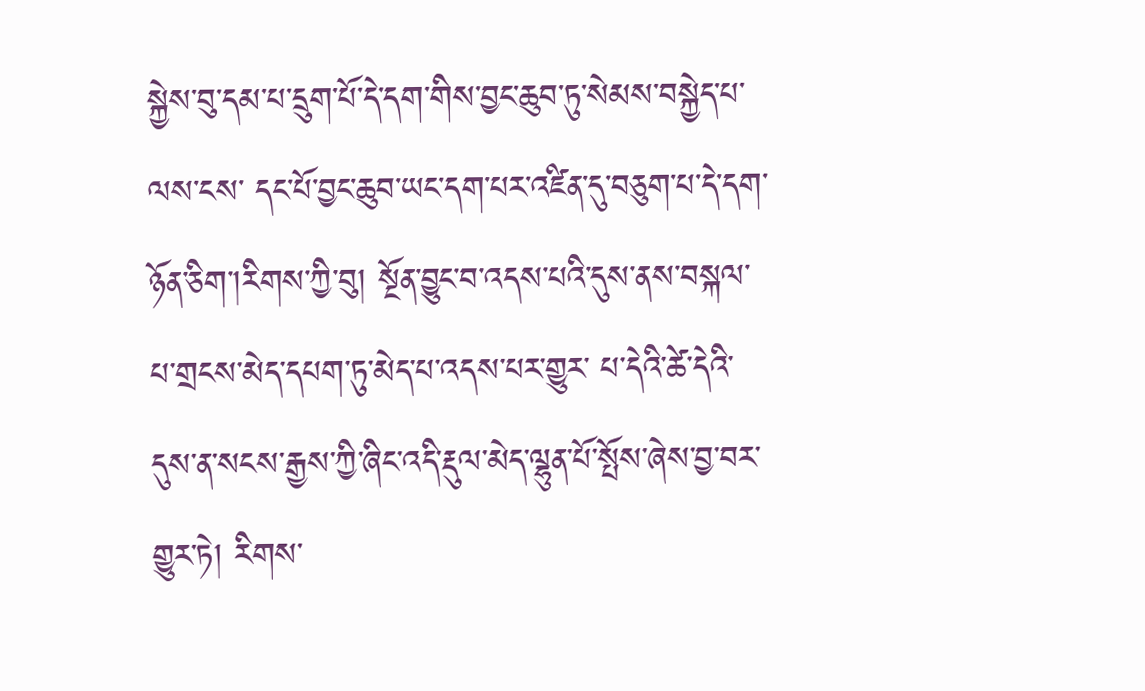སྐྱེས་བུ་དམ་པ་དྲུག་པོ་དེ་དག་གིས་བྱང་ཆུབ་ཏུ་སེམས་བསྐྱེད་པ་ལས་ངས་ དང་པོ་བྱང་ཆུབ་ཡང་དག་པར་འཛིན་དུ་བཅུག་པ་དེ་དག་ཉོན་ཅིག་།རིགས་ཀྱི་བུ། སྔོན་བྱུང་བ་འདས་པའི་དུས་ནས་བསྐལ་པ་གྲངས་མེད་དཔག་ཏུ་མེད་པ་འདས་པར་གྱུར་ པ་དེའི་ཚེ་དེའི་དུས་ན་སངས་རྒྱས་ཀྱི་ཞིང་འདི་རྡུལ་མེད་ལྷུན་པོ་སྤོས་ཞེས་བྱ་བར་གྱུར་ཏེ། རིགས་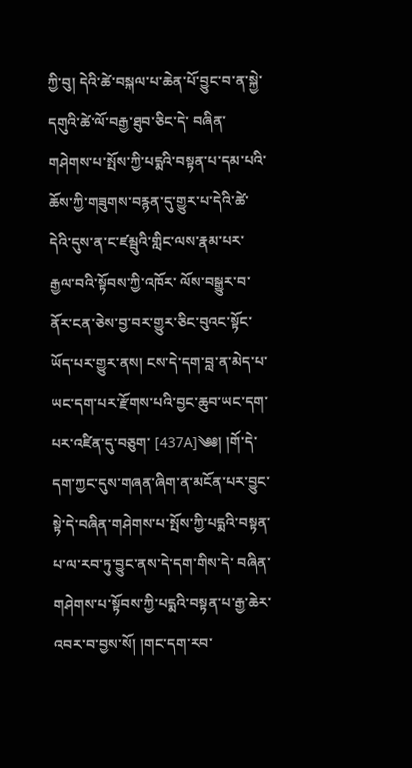ཀྱི་བུ། དེའི་ཚེ་བསྐལ་པ་ཆེན་པོ་བྱུང་བ་ན་སྐྱེ་དགུའི་ཚེ་ལོ་བརྒྱ་ཐུབ་ཅིང་དེ་ བཞིན་གཤེགས་པ་སྤོས་ཀྱི་པདྨའི་བསྟན་པ་དམ་པའི་ཆོས་ཀྱི་གཟུགས་བརྙན་དུ་གྱུར་པ་དེའི་ཚེ་དེའི་དུས་ན་ང་ཛམྦུའི་གླིང་ལས་རྣམ་པར་རྒྱལ་བའི་སྟོབས་ཀྱི་འཁོར་ ལོས་བསྒྱུར་བ་ནོར་ངན་ཅེས་བྱ་བར་གྱུར་ཅིང་བུའང་སྟོང་ཡོད་པར་གྱུར་ནས། ངས་དེ་དག་བླ་ན་མེད་པ་ཡང་དག་པར་རྫོགས་པའི་བྱང་ཆུབ་ཡང་དག་པར་འཛིན་དུ་བཅུག་ [437A]༄༅། །གོ་དེ་དག་ཀྱང་དུས་གཞན་ཞིག་ན་མངོན་པར་བྱུང་སྟེ་དེ་བཞིན་གཤེགས་པ་སྤོས་ཀྱི་པདྨའི་བསྟན་པ་ལ་རབ་ཏུ་བྱུང་ནས་དེ་དག་གིས་དེ་ བཞིན་གཤེགས་པ་སྟོབས་ཀྱི་པདྨའི་བསྟན་པ་རྒྱ་ཆེར་འབར་བ་བྱས་སོ། །གང་དག་རབ་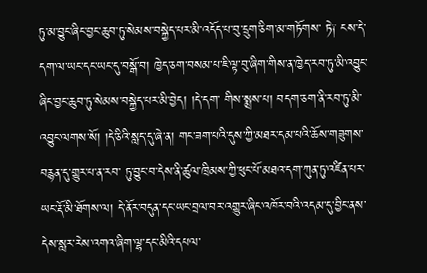ཏུ་མ་བྱུང་ཞིང་བྱང་ཆུབ་ཏུ་སེམས་བསྐྱེད་པར་མི་འདོད་པ་བུ་དྲུག་ཅིག་མ་གཏོགས་ ཏེ༑ ངས་དེ་དག་ལ་ཡང་དང་ཡང་དུ་བསྒོ་བ། ཁྱེད་ཅག་བསམ་པ་ཇི་ལྟ་བུ་ཞིག་གིས་ན་ཁྱེད་རབ་ཏུ་མི་འབྱུང་ཞིང་བྱང་ཆུབ་ཏུ་སེམས་བསྐྱེད་པར་མི་བྱེད། །དེ་དག་ གིས་སྨྲས་པ། བདག་ཅག་ནི་རབ་ཏུ་མི་འབྱུང་ལགས་སོ། །དེ་ཅིའི་སླད་དུ་ཞེ་ན། གང་ཟག་པའི་དུས་ཀྱི་མཐར་དམ་པའི་ཆོས་གཟུགས་བརྙན་དུ་གྱུར་པ་ན་རབ་ ཏུ་བྱུང་བ་དེས་ནི་ཚུལ་ཁྲིམས་ཀྱི་ཕུང་པོ་མཐའ་དག་ཀུན་ཏུ་འཛིན་པར་ཡང་རྡོ་མི་ཐོགས་ལ། དེ་ནོར་བདུན་དང་ཡང་བྲལ་བར་འགྱུར་ཞིང་འཁོར་བའི་འདམ་དུ་བྱིང་ནས་ དེས་སླར་རེས་འགའ་ཞིག་ལྷ་དང་མིའི་དཔལ་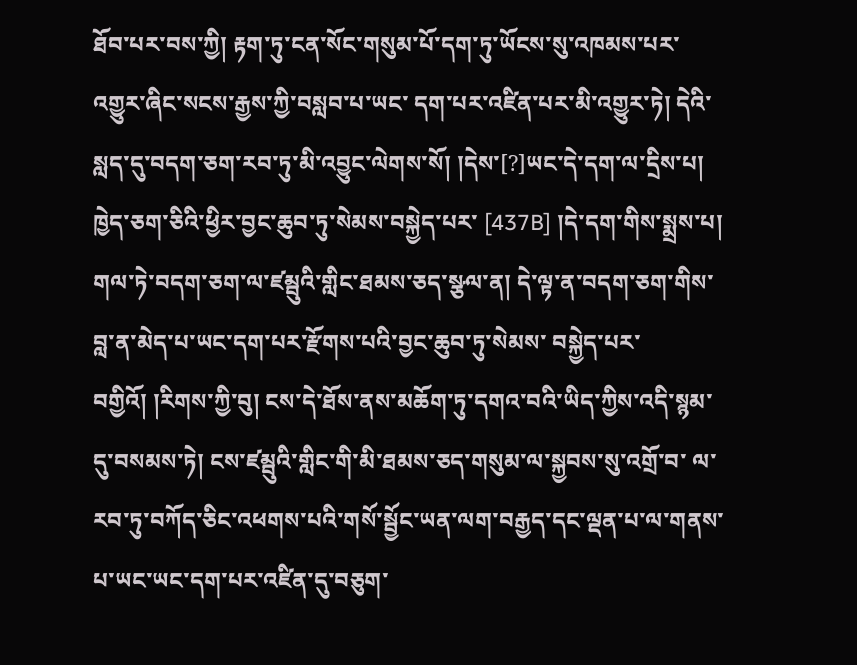ཐོབ་པར་བས་ཀྱི། རྟག་ཏུ་ངན་སོང་གསུམ་པོ་དག་ཏུ་ཡོངས་སུ་འཁམས་པར་འགྱུར་ཞིང་སངས་རྒྱས་ཀྱི་བསླབ་པ་ཡང་ དག་པར་འཛིན་པར་མི་འགྱུར་ཏེ། དེའི་སླད་དུ་བདག་ཅག་རབ་ཏུ་མི་འབྱུང་ལེགས་སོ། །དེས་[?]ཡང་དེ་དག་ལ་དྲིས་པ། ཁྱེད་ཅག་ཅིའི་ཕྱིར་བྱང་ཆུབ་ཏུ་སེམས་བསྐྱེད་པར་ [437B] །དེ་དག་གིས་སྨྲས་པ། གལ་ཏེ་བདག་ཅག་ལ་ཛམྦུའི་གླིང་ཐམས་ཅད་སྩལ་ན། དེ་ལྟ་ན་བདག་ཅག་གིས་བླ་ན་མེད་པ་ཡང་དག་པར་རྫོགས་པའི་བྱང་ཆུབ་ཏུ་སེམས་ བསྐྱེད་པར་བགྱིའོ། །རིགས་ཀྱི་བུ། ངས་དེ་ཐོས་ནས་མཆོག་ཏུ་དགའ་བའི་ཡིད་ཀྱིས་འདི་སྙམ་དུ་བསམས་ཏེ། ངས་ཛམྦུའི་གླིང་གི་མི་ཐམས་ཅད་གསུམ་ལ་སྐྱབས་སུ་འགྲོ་བ་ ལ་རབ་ཏུ་བཀོད་ཅིང་འཕགས་པའི་གསོ་སྦྱོང་ཡན་ལག་བརྒྱད་དང་ལྡན་པ་ལ་གནས་པ་ཡང་ཡང་དག་པར་འཛིན་དུ་བཅུག་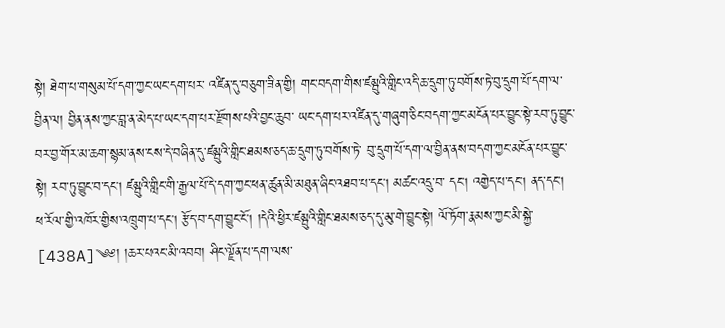སྟེ། ཐེག་པ་གསུམ་པོ་དག་ཀྱང་ཡང་དག་པར་ འཛིན་དུ་བཅུག་ཟིན་གྱི། གང་བདག་གིས་ཛམྦུའི་གླིང་འདི་ཆ་དྲུག་ཏུ་བགོས་ཏེ་བུ་དྲུག་པོ་དག་ལ་བྱིན་ལ། བྱིན་ནས་ཀྱང་བླ་ན་མེད་པ་ཡང་དག་པར་རྫོགས་པའི་བྱང་ཆུབ་ ཡང་དག་པར་འཛིན་དུ་གཞུག་ཅིང་བདག་ཀྱང་མངོན་པར་བྱུང་སྟེ་རབ་ཏུ་བྱུང་བར་བྱ་གོར་མ་ཆག་སྙམ་ནས་ངས་དེ་བཞིན་དུ་ཛམྦུའི་གླིང་ཐམས་ཅད་ཆ་དྲུག་ཏུ་བགོས་ཏེ་ བུ་དྲུག་པོ་དག་ལ་བྱིན་ནས་བདག་ཀྱང་མངོན་པར་བྱུང་སྟེ། རབ་ཏུ་བྱུང་བ་དང། ཛམྦུའི་གླིང་གི་རྒྱལ་པོ་དེ་དག་ཀྱང་ཕན་ཚུན་མི་མཐུན་ཞིང་འཐབ་པ་དང། མཚང་འདྲུ་བ་ དང། འགྱེད་པ་དང། ནད་དང། ཕ་རོལ་གྱི་འཁོར་གྱིས་འཁྲུག་པ་དང། རྩོད་བ་དག་བྱུང་ངོ། །དེའི་ཕྱིར་ཛམྦུའི་གླིང་ཐམས་ཅད་དུ་མུ་གེ་བྱུང་སྟེ། ལོ་ཏོག་རྣམས་ཀྱང་མི་སྐྱེ་ [438A]༄༅། །ཆར་པའང་མི་འབབ། ཤིང་ལྗོན་པ་དག་ལས་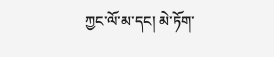ཀྱང་ལོ་མ་དང། མེ་ཏོག་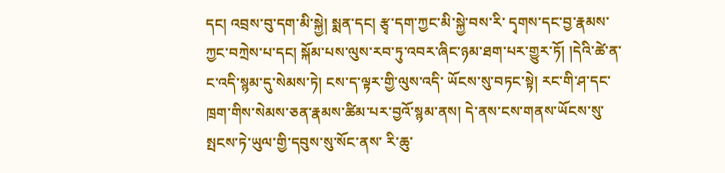དང། འབྲས་བུ་དག་མི་སྐྱེ། སྨན་དང། རྩྭ་དག་ཀྱང་མི་སྐྱེ་བས་རི་ དྭགས་དང་བྱ་རྣམས་ཀྱང་བཀྲེས་པ་དང། སྐོམ་པས་ལུས་རབ་ཏུ་འབར་ཞིང་ཉམ་ཐག་པར་གྱུར་ཏོ། །དེའི་ཚེ་ན་ང་འདི་སྙམ་དུ་སེམས་ཏེ། ངས་ད་ལྟར་གྱི་ལུས་འདི་ ཡོངས་སུ་བཏང་སྟེ། རང་གི་ཤ་དང་ཁྲག་གིས་སེམས་ཅན་རྣམས་ཚིམ་པར་བྱའོ་སྙམ་ནས། དེ་ནས་ངས་གནས་ཡོངས་སུ་སྤངས་ཏེ་ཡུལ་གྱི་དབུས་སུ་སོང་ནས་ རི་ཆུ་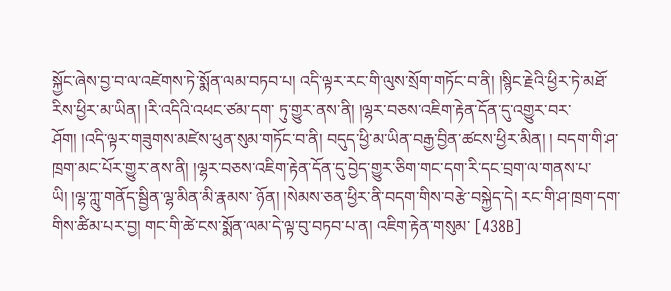སྐྱོང་ཞེས་བྱ་བ་ལ་འཛེགས་ཏེ་སྨོན་ལམ་བཏབ་པ། འདི་ལྟར་རང་གི་ལུས་སྲོག་གཏོང་བ་ནི། །སྙིང་རྗེའི་ཕྱིར་ཏེ་མཐོ་རིས་ཕྱིར་མ་ཡིན། །རི་འདིའི་འཕང་ཙམ་དག་ ཏུ་གྱུར་ནས་ནི། །ལྷར་བཅས་འཇིག་རྟེན་དོན་དུ་འགྱུར་བར་ཤོག། །འདི་ལྟར་གཟུགས་མཛེས་ཕུན་སུམ་གཏོང་བ་ནི། བདུད་ཕྱི་མ་ཡིན་བརྒྱ་བྱིན་ཚངས་ཕྱིར་མིན། ། བདག་གི་ཤ་ཁྲག་མང་པོར་གྱུར་ནས་ནི། །ལྷར་བཅས་འཇིག་རྟེན་དོན་དུ་བྱེད་གྱུར་ཅིག་གང་དག་རི་དང་བྲག་ལ་གནས་པ་ཡི། །ལྷ་ཀླུ་གནོད་སྦྱིན་ལྷ་མིན་མི་རྣམས་ ཉོན། །སེམས་ཅན་ཕྱིར་ནི་བདག་གིས་བརྩེ་བསྐྱེད་དེ། རང་གི་ཤ་ཁྲག་དག་གིས་ཚིམ་པར་བྱ། གང་གི་ཚེ་ངས་སྨོན་ལམ་དེ་ལྟ་བུ་བཏབ་པ་ན། འཇིག་རྟེན་གསུམ་ [438B]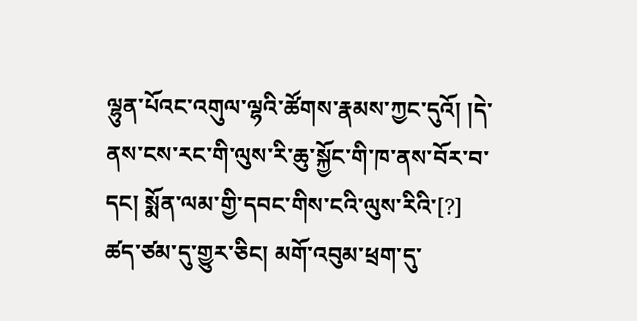ལྷུན་པོའང་འགུལ་ལྷའི་ཚོགས་རྣམས་ཀྱང་དུའོ། །དེ་ནས་ངས་རང་གི་ལུས་རི་ཆུ་སྐྱོང་གི་ཁ་ནས་བོར་བ་དང། སྨོན་ལམ་གྱི་དབང་གིས་ངའི་ལུས་རིའི་[?] ཚད་ཙམ་དུ་གྱུར་ཅིང། མགོ་འབུམ་ཕྲག་དུ་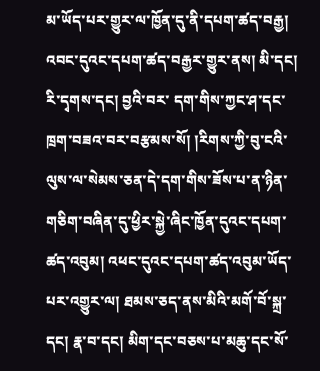མ་ཡོད་པར་གྱུར་ལ་ཁྱོན་དུ་ནི་དཔག་ཚད་བརྒྱ། འབང་དུའང་དཔག་ཚད་བརྒྱར་གྱུར་ནས། མི་དང། རི་དྭགས་དང། བྱའི་བར་ དག་གིས་ཀྱང་ཤ་དང་ཁྲག་བཟའ་བར་བརྩམས་སོ། །རིགས་ཀྱི་བུ་ངའི་ལུས་ལ་སེམས་ཅན་དེ་དག་གིས་ཟོས་པ་ན་ཉིན་གཅིག་བཞིན་དུ་ཕྱིར་སྐྱེ་ཞིང་ཁྱོན་དུའང་དཔག་ ཚད་འབུམ། འཕང་དུའང་དཔག་ཚད་འབུམ་ཡོད་པར་འགྱུར་ལ། ཐམས་ཅད་ནས་མིའི་མགོ་བོ་སྐྲ་དང། རྣ་བ་དང། མིག་དང་བཅས་པ་མཆུ་དང་སོ་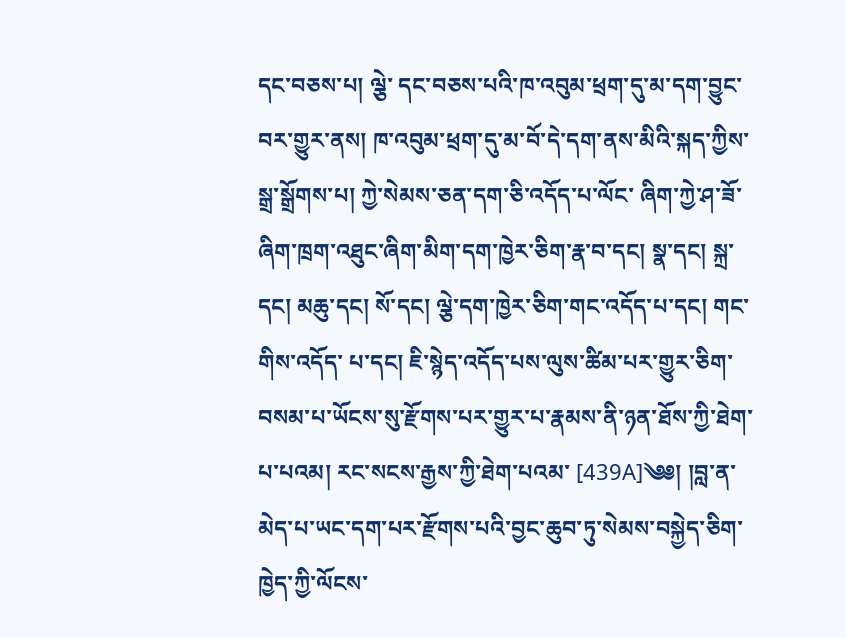དང་བཅས་པ། ལྕེ་ དང་བཅས་པའི་ཁ་འབུམ་ཕྲག་དུ་མ་དག་བྱུང་བར་གྱུར་ནས། ཁ་འབུམ་ཕྲག་དུ་མ་བོ་དེ་དག་ནས་མིའི་སྐད་ཀྱིས་སྒྲ་སྒྲོགས་པ། ཀྱེ་སེམས་ཅན་དག་ཅི་འདོད་པ་ལོང་ ཞིག་ཀྱེ་ཤ་ཟོ་ཞིག་ཁྲག་འཐུང་ཞིག་མིག་དག་ཁྱེར་ཅིག་རྣ་བ་དང། སྣ་དང། སྐྲ་དང། མཆུ་དང། སོ་དང། ལྕེ་དག་ཁྱེར་ཅིག་གང་འདོད་པ་དང། གང་གིས་འདོད་ པ་དང། ཇི་སྙེད་འདོད་པས་ལུས་ཚིམ་པར་གྱུར་ཅིག་བསམ་པ་ཡོངས་སུ་རྫོགས་པར་གྱུར་པ་རྣམས་ནི་ཉན་ཐོས་ཀྱི་ཐེག་པ་པའམ། རང་སངས་རྒྱས་ཀྱི་ཐེག་པའམ་ [439A]༄༅། །བླ་ན་མེད་པ་ཡང་དག་པར་རྫོགས་པའི་བྱང་ཆུབ་ཏུ་སེམས་བསྐྱེད་ཅིག་ཁྱེད་ཀྱི་ལོངས་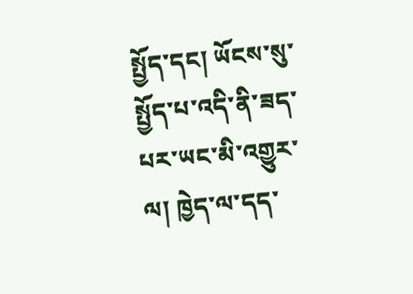སྤྱོད་དང། ཡོངས་སུ་སྤྱོད་པ་འདི་ནི་ཟད་པར་ཡང་མི་འགྱུར་ ལ། ཁྱེད་ལ་དད་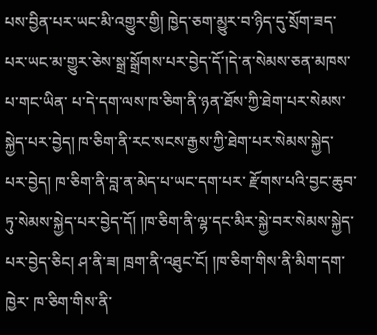པས་བྱིན་པར་ཡང་མི་འགྱུར་གྱི། ཁྱེད་ཅག་མྱུར་བ་ཉིད་དུ་སྲོག་ཟད་པར་ཡང་མ་གྱུར་ཅེས་སྒྲ་སྒྲོགས་པར་བྱེད་དོ་།དེ་ན་སེམས་ཅན་མཁས་པ་གང་ཡིན་ པ་དེ་དག་ལས་ཁ་ཅིག་ནི་ཉན་ཐོས་ཀྱི་ཐེག་པར་སེམས་སྐྱེད་པར་བྱེད། ཁ་ཅིག་ནི་རང་སངས་རྒྱས་ཀྱི་ཐེག་པར་སེམས་སྐྱེད་པར་བྱེད། ཁ་ཅིག་ནི་བླ་ན་མེད་པ་ཡང་དག་པར་ རྫོགས་པའི་བྱང་ཆུབ་ཏུ་སེམས་སྐྱེད་པར་བྱེད་དོ། །ཁ་ཅིག་ནི་ལྷ་དང་མིར་སྐྱེ་བར་སེམས་སྐྱེད་པར་བྱེད་ཅིང། ཤ་ནི་ཟ། ཁྲག་ནི་འཐུང་ངོ། །ཁ་ཅིག་གིས་ནི་མིག་དག་ཁྱེར་ ཁ་ཅིག་གིས་ནི་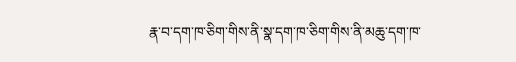རྣ་བ་དག་ཁ་ཅིག་གིས་ནི་སྣ་དག་ཁ་ཅིག་གིས་ནི་མཆུ་དག་ཁ་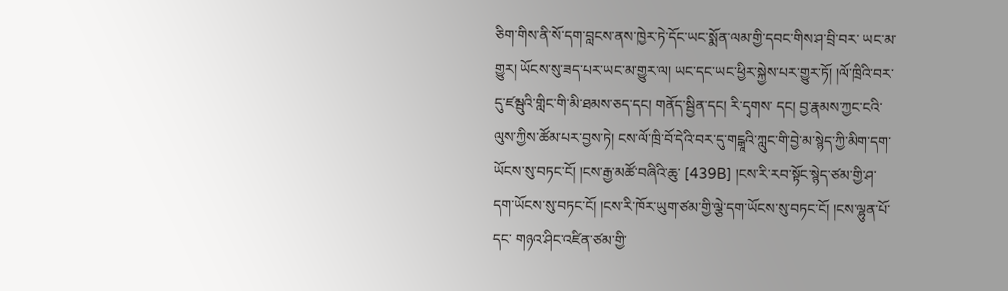ཅིག་གིས་ནི་སོ་དག་བླངས་ནས་ཁྱེར་ཏེ་དོང་ཡང་སྨོན་ལམ་གྱི་དབང་གིས་ཤ་བྲི་བར་ ཡང་མ་གྱུར། ཡོངས་སུ་ཟད་པར་ཡང་མ་གྱུར་ལ། ཡང་དང་ཡང་ཕྱིར་སྐྱེས་པར་གྱུར་ཏོ། །ལོ་ཁྲིའི་བར་དུ་ཛམྦུའི་གླིང་གི་མི་ཐམས་ཅད་དང། གནོད་སྦྱིན་དང། རི་དྭགས་ དང། བྱ་རྣམས་ཀྱང་ངའི་ལུས་ཀྱིས་ཚོམ་པར་བྱས་ཏེ། ངས་ལོ་ཁྲི་བོ་དེའི་བར་དུ་གངྒཱའི་ཀླུང་གི་བྱེ་མ་སྙེད་ཀྱི་མིག་དག་ཡོངས་སུ་བཏང་ངོ། །ངས་རྒྱ་མཚོ་བཞིའི་ཆུ་ [439B] །ངས་རི་རབ་སྟོང་སྙེད་ཙམ་གྱི་ཤ་དག་ཡོངས་སུ་བཏང་ངོ། །ངས་རི་ཁོར་ཡུག་ཙམ་གྱི་ལྕེ་དག་ཡོངས་སུ་བཏང་ངོ། །ངས་ལྷུན་པོ་དང་ གཉའ་ཤིང་འཛིན་ཙམ་གྱི་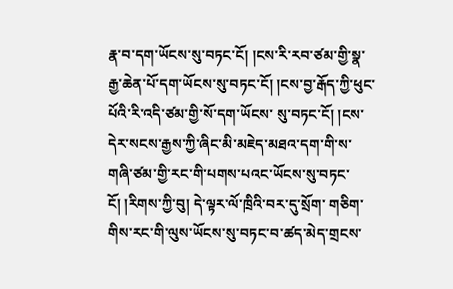རྣ་བ་དག་ཡོངས་སུ་བཏང་ངོ། །ངས་རི་རབ་ཙམ་གྱི་སྣ་རྒྱ་ཆེན་པོ་དག་ཡོངས་སུ་བཏང་ངོ། །ངས་བྱ་རྒོད་ཀྱི་ཕུང་པོའི་རི་འདི་ཙམ་གྱི་སོ་དག་ཡོངས་ སུ་བཏང་ངོ། །ངས་དེར་སངས་རྒྱས་ཀྱི་ཞིང་མི་མཇེད་མཐའ་དག་གི་ས་གཞི་ཙམ་གྱི་རང་གི་པགས་པའང་ཡོངས་སུ་བཏང་ངོ། །རིགས་ཀྱི་བུ། དེ་ལྟར་ལོ་ཁྲིའི་བར་དུ་སྲོག་ གཅིག་གིས་རང་གི་ལུས་ཡོངས་སུ་བཏང་བ་ཚད་མེད་གྲངས་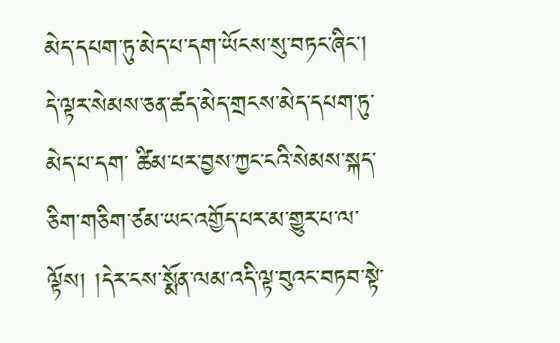མེད་དཔག་ཏུ་མེད་པ་དག་ཡོངས་སུ་བཏང་ཞིང། དེ་ལྟར་སེམས་ཅན་ཚད་མེད་གྲངས་མེད་དཔག་ཏུ་མེད་པ་དག་ ཚིམ་པར་བྱས་ཀྱང་ངའི་སེམས་སྐད་ཅིག་གཅིག་ཙམ་ཡང་འགྱོད་པར་མ་གྱུར་པ་ལ་ལྟོས། །དེར་ངས་སྨོན་ལམ་འདི་ལྟ་བུའང་བཏབ་སྟེ་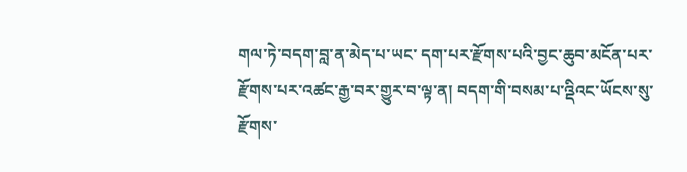གལ་ཏེ་བདག་བླ་ན་མེད་པ་ཡང་ དག་པར་རྫོགས་པའི་བྱང་ཆུབ་མངོན་པར་རྫོགས་པར་འཚང་རྒྱ་བར་གྱུར་བ་ལྟ་ན། བདག་གི་བསམ་པ་འྡིའང་ཡོངས་སུ་རྫོགས་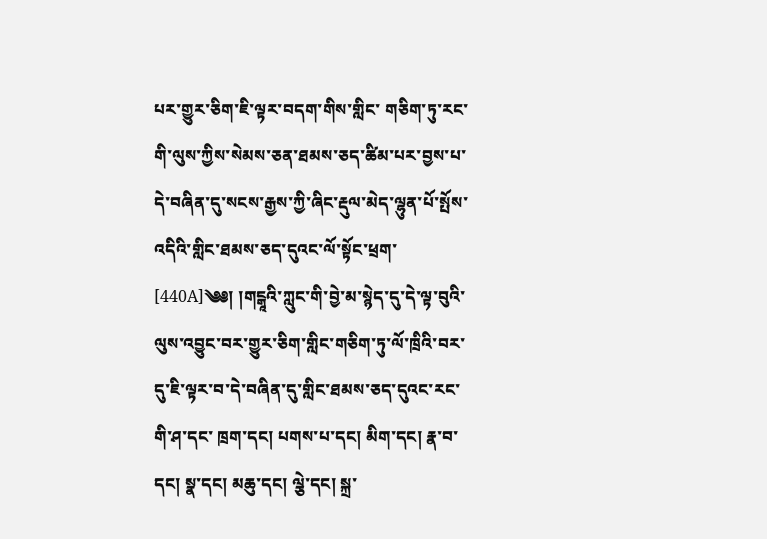པར་གྱུར་ཅིག་ཇི་ལྟར་བདག་གིས་གླིང་ གཅིག་ཏུ་རང་གི་ལུས་ཀྱིས་སེམས་ཅན་ཐམས་ཅད་ཚིམ་པར་བྱས་པ་དེ་བཞིན་དུ་སངས་རྒྱས་ཀྱི་ཞིང་རྡུལ་མེད་ལྷུན་པོ་སྤོས་འདིའི་གླིང་ཐམས་ཅད་དུའང་ལོ་སྟོང་ཕྲག་ [440A]༄༅། །གངྒཱའི་ཀླུང་གི་བྱེ་མ་སྙེད་དུ་དེ་ལྟ་བུའི་ལུས་འབྱུང་བར་གྱུར་ཅིག་གླིང་གཅིག་ཏུ་ལོ་ཁྲིའི་བར་དུ་ཇི་ལྟར་བ་དེ་བཞིན་དུ་གླིང་ཐམས་ཅད་དུའང་རང་གི་ཤ་དང་ ཁྲག་དང། པགས་པ་དང། མིག་དང། རྣ་བ་དང། སྣ་དང། མཆུ་དང། ལྕེ་དང། སྐྲ་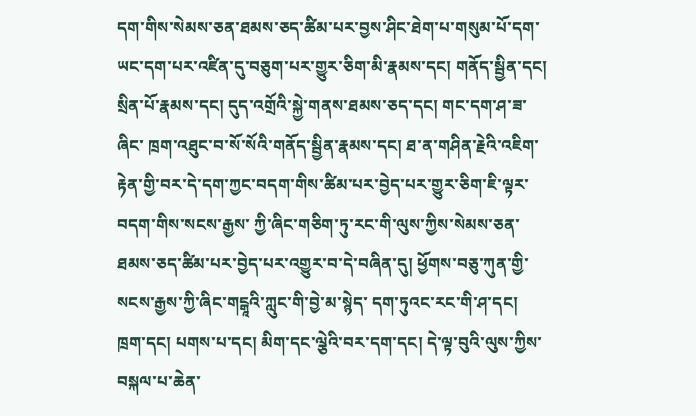དག་གིས་སེམས་ཅན་ཐམས་ཅད་ཚིམ་པར་བྱས་ཤིང་ཐེག་པ་གསུམ་པོ་དག་ ཡང་དག་པར་འཛིན་དུ་བཅུག་པར་གྱུར་ཅིག་མི་རྣམས་དང། གནོད་སྦྱིན་དང། སྲིན་པོ་རྣམས་དང། དུད་འགྲོའི་སྐྱེ་གནས་ཐམས་ཅད་དང། གང་དག་ཤ་ཟ་ཞིང་ ཁྲག་འཐུང་བ་སོ་སོའི་གནོད་སྦྱིན་རྣམས་དང། ཐ་ན་གཤིན་རྗེའི་འཇིག་རྟེན་གྱི་བར་དེ་དག་ཀྱང་བདག་གིས་ཚིམ་པར་བྱེད་པར་གྱུར་ཅིག་ཇི་ལྟར་བདག་གིས་སངས་རྒྱས་ ཀྱི་ཞིང་གཅིག་ཏུ་རང་གི་ལུས་ཀྱིས་སེམས་ཅན་ཐམས་ཅད་ཚིམ་པར་བྱེད་པར་འགྱུར་བ་དེ་བཞིན་དུ། ཕྱོགས་བཅུ་ཀུན་གྱི་སངས་རྒྱས་ཀྱི་ཞིང་གངྒཱའི་ཀླུང་གི་བྱེ་མ་སྙེད་ དག་ཏུའང་རང་གི་ཤ་དང། ཁྲག་དང། པགས་པ་དང། མིག་དང་ལྕེའི་བར་དག་དང། དེ་ལྟ་བུའི་ལུས་ཀྱིས་བསྐལ་པ་ཆེན་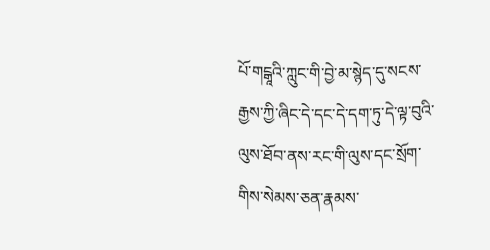པོ་གངྒཱའི་ཀླུང་གི་བྱེ་མ་སྙེད་དུ་སངས་ རྒྱས་ཀྱི་ཞིང་དེ་དང་དེ་དག་ཏུ་དེ་ལྟ་བུའི་ལུས་ཐོབ་ནས་རང་གི་ལུས་དང་སྲོག་གིས་སེམས་ཅན་རྣམས་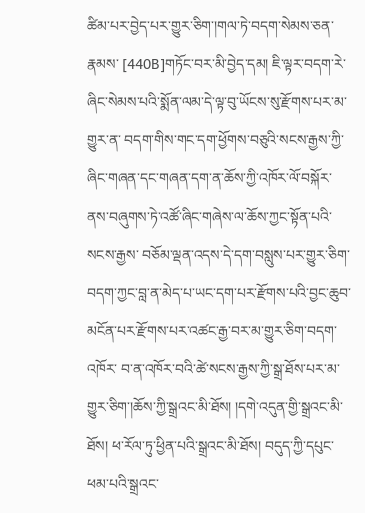ཚིམ་པར་བྱེད་པར་གྱུར་ཅིག་།གལ་ཏེ་བདག་སེམས་ཅན་རྣམས་ [440B]གཏོང་བར་མི་བྱེད་དམ། ཇི་ལྟར་བདག་རེ་ཞིང་སེམས་པའི་སྨོན་ལམ་དེ་ལྟ་བུ་ཡོངས་སུ་རྫོགས་པར་མ་གྱུར་ན་ བདག་གིས་གང་དག་ཕྱོགས་བཅུའི་སངས་རྒྱས་ཀྱི་ཞིང་གཞན་དང་གཞན་དག་ན་ཆོས་ཀྱི་འཁོར་ལོ་བསྐོར་ནས་བཞུགས་ཏེ་འཚོ་ཞིང་གཞེས་ལ་ཆོས་ཀྱང་སྟོན་པའི་སངས་རྒྱས་ བཅོམ་ལྡན་འདས་དེ་དག་བསླུས་པར་གྱུར་ཅིག་བདག་ཀྱང་བླ་ན་མེད་པ་ཡང་དག་པར་རྫོགས་པའི་བྱང་ཆུབ་མངོན་པར་རྫོགས་པར་འཚང་རྒྱ་བར་མ་གྱུར་ཅིག་བདག་འཁོར་ བ་ན་འཁོར་བའི་ཚེ་སངས་རྒྱས་ཀྱི་སྒྲ་ཐོས་པར་མ་གྱུར་ཅིག་།ཆོས་ཀྱི་སྒྲའང་མི་ཐོས། །དགེ་འདུན་གྱི་སྒྲའང་མི་ཐོས། ཕ་རོལ་ཏུ་ཕྱིན་པའི་སྒྲའང་མི་ཐོས། བདུད་ཀྱི་དཔུང་ ཕམ་པའི་སྒྲའང་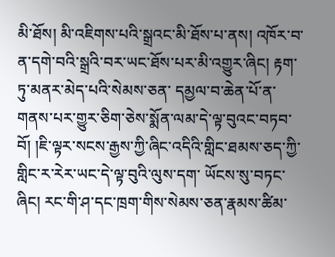མི་ཐོས། མི་འཇིགས་པའི་སྒྲའང་མི་ཐོས་པ་ནས། འཁོར་བ་ན་དགེ་བའི་སྒྲའི་བར་ཡང་ཐོས་པར་མི་འགྱུར་ཞིང། རྟག་ཏུ་མནར་མེད་པའི་སེམས་ཅན་ དམྱལ་བ་ཆེན་པོ་ན་གནས་པར་གྱུར་ཅིག་ཅེས་སྨོན་ལམ་དེ་ལྟ་བུའང་བཏབ་བོ། །ཇི་ལྟར་སངས་རྒྱས་ཀྱི་ཞིང་འདིའི་གླིང་ཐམས་ཅད་ཀྱི་གླིང་ར་རེར་ཡང་དེ་ལྟ་བུའི་ལུས་དག་ ཡོངས་སུ་བཏང་ཞིང། རང་གི་ཤ་དང་ཁྲག་གིས་སེམས་ཅན་རྣམས་ཚིམ་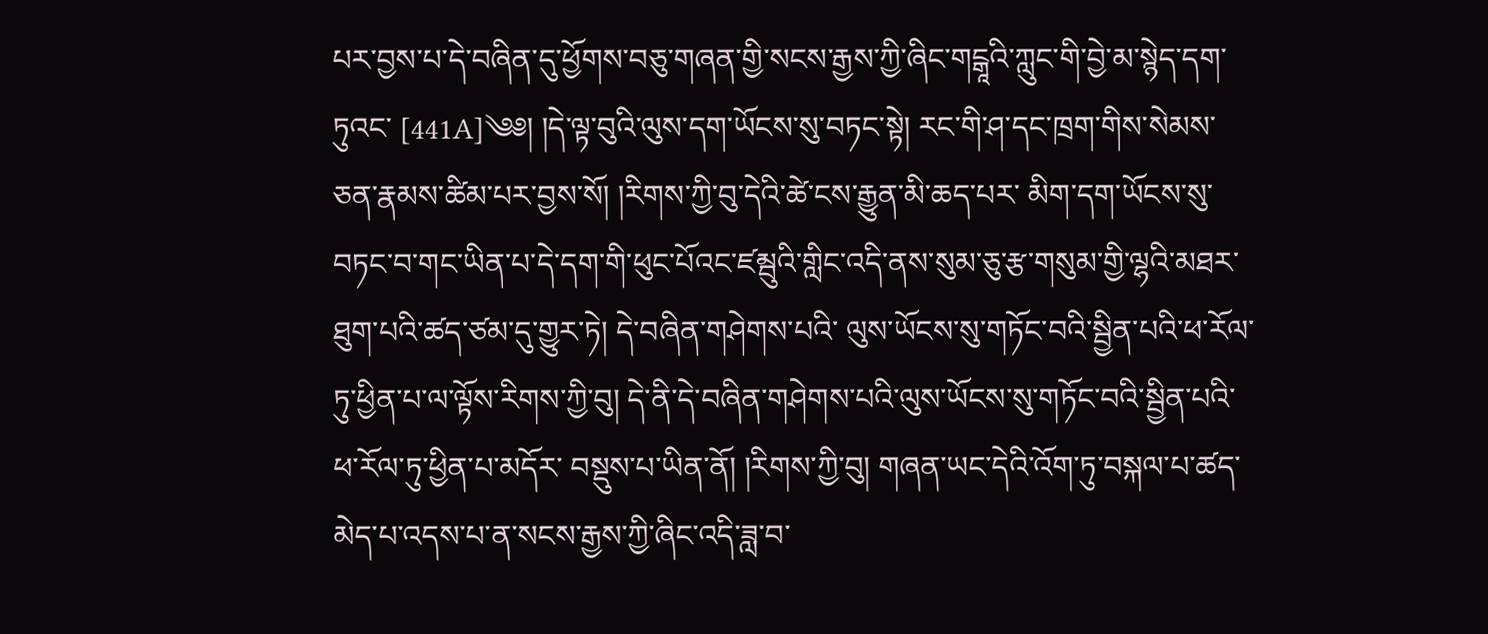པར་བྱས་པ་དེ་བཞིན་དུ་ཕྱོགས་བཅུ་གཞན་གྱི་སངས་རྒྱས་ཀྱི་ཞིང་གངྒཱའི་ཀླུང་གི་བྱེ་མ་སྙེད་དག་ཏུའང་ [441A]༄༅། །དེ་ལྟ་བུའི་ལུས་དག་ཡོངས་སུ་བཏང་སྟེ། རང་གི་ཤ་དང་ཁྲག་གིས་སེམས་ཅན་རྣམས་ཚིམ་པར་བྱས་སོ། །རིགས་ཀྱི་བུ་དེའི་ཚེ་ངས་རྒྱུན་མི་ཆད་པར་ མིག་དག་ཡོངས་སུ་བཏང་བ་གང་ཡིན་པ་དེ་དག་གི་ཕུང་པོའང་ཛམྦུའི་གླིང་འདི་ནས་སུམ་ཅུ་རྩ་གསུམ་གྱི་ལྷའི་མཐར་ཐུག་པའི་ཚད་ཙམ་དུ་གྱུར་ཏེ། དེ་བཞིན་གཤེགས་པའི་ ལུས་ཡོངས་སུ་གཏོང་བའི་སྦྱིན་པའི་ཕ་རོལ་ཏུ་ཕྱིན་པ་ལ་ལྟོས་རིགས་ཀྱི་བུ། དེ་ནི་དེ་བཞིན་གཤེགས་པའི་ལུས་ཡོངས་སུ་གཏོང་བའི་སྦྱིན་པའི་ཕ་རོལ་ཏུ་ཕྱིན་པ་མདོར་ བསྡུས་པ་ཡིན་ནོ། །རིགས་ཀྱི་བུ། གཞན་ཡང་དེའི་འོག་ཏུ་བསྐལ་པ་ཚད་མེད་པ་འདས་པ་ན་སངས་རྒྱས་ཀྱི་ཞིང་འདི་ཟླ་བ་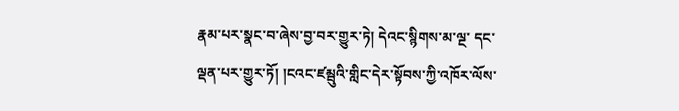རྣམ་པར་སྣང་བ་ཞེས་བྱ་བར་གྱུར་ཏེ། དེའང་སྙིགས་མ་ལྔ་ དང་ལྡན་པར་གྱུར་ཏོ། །ངའང་ཛམྦུའི་གླིང་དེར་སྟོབས་ཀྱི་འཁོར་ལོས་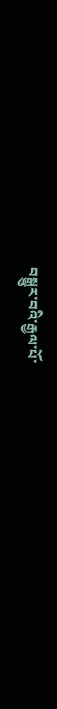བསྒྱུར་བའི་རྒྱལ་པོ་